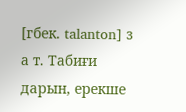[гбек. talanton] з а т. Табиғи дарын, ерекше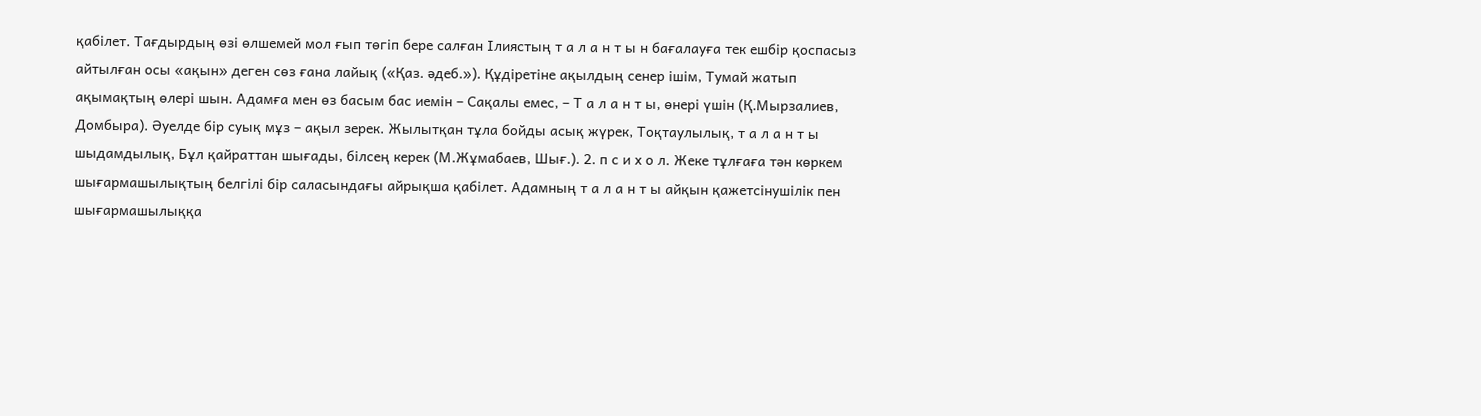қабілет. Тағдырдың өзі өлшемей мол ғып төгіп бере салған Ілиястың т а л а н т ы н бағалауға тек ешбір қоспасыз айтылған осы «ақын» деген сөз ғана лайық («Қаз. әдеб.»). Құдіретіне ақылдың сенер ішім, Тумай жатып ақымақтың өлері шын. Адамға мен өз басым бас иемін – Сақалы емес, – Т а л а н т ы, өнері үшін (Қ.Мырзалиев, Домбыра). Әуелде бір суық мұз – ақыл зерек. Жылытқан тұла бойды асық жүрек, Тоқтаулылық, т а л а н т ы шыдамдылық, Бұл қайраттан шығады, білсең керек (М.Жұмабаев, Шығ.). 2. п с и х о л. Жеке тұлғаға тән көркем шығармашылықтың белгілі бір саласындағы айрықша қабілет. Адамның т а л а н т ы айқын қажетсінушілік пен шығармашылыққа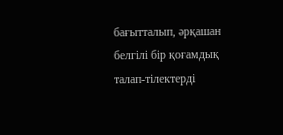бағытталып, әрқашан белгілі бір қоғамдық талап-тілектерді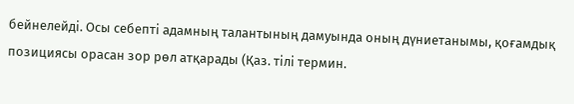бейнелейді. Осы себепті адамның талантының дамуында оның дүниетанымы, қоғамдық позициясы орасан зор рөл атқарады (Қаз. тілі термин.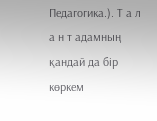Педагогика.). Т а л а н т адамның қандай да бір көркем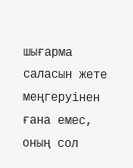шығарма саласын жете меңгеруінен ғана емес, оның сол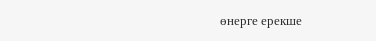өнерге ерекше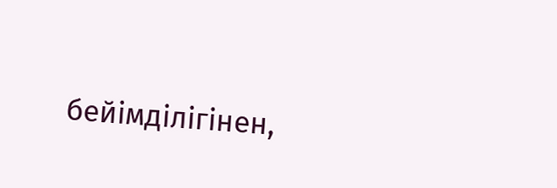бейімділігінен,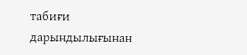табиғи дарындылығынан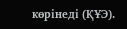көрінеді (ҚҰЭ).